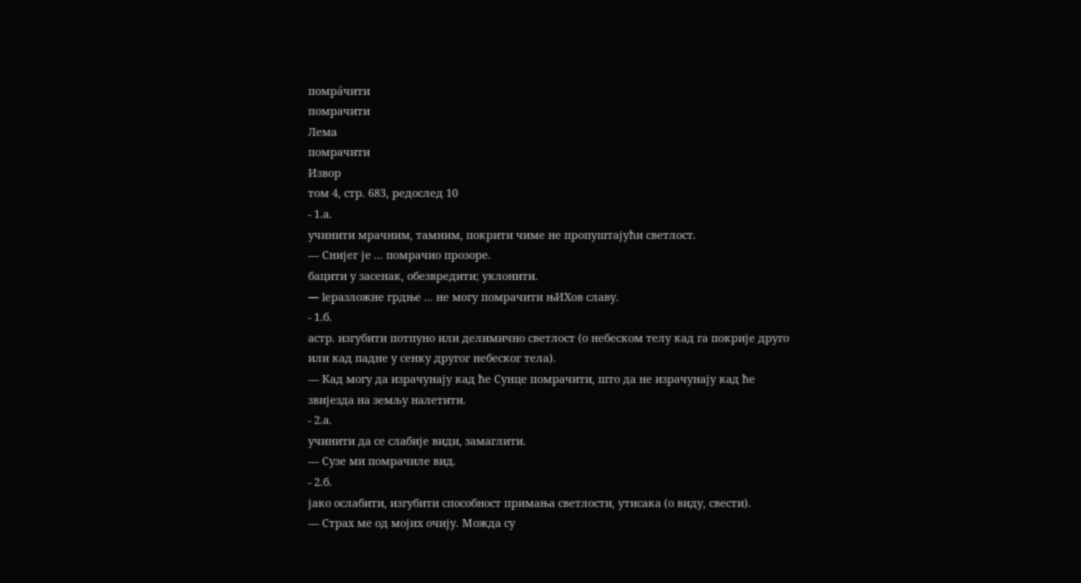помра́чити
помрачити
Лема
помрачити
Извор
том 4, стр. 683, редослед 10
- 1.а.
учинити мрачним, тамним, покрити чиме не пропуштајући светлост.
— Снијег је ... помрачио прозоре.
бацити у засенак, обезвредити; уклонити.
— lеразложне грдње ... не могу помрачити њИХов славу.
- 1.б.
астр. изгубити потпуно или делимично светлост (о небеском телу кад га покрије друго или кад падне у сенку другог небеског тела).
— Кад могу да израчунају кад ће Сунце помрачити, што да не израчунају кад ће звијезда на земљу налетити.
- 2.а.
учинити да се слабије види, замаглити.
— Сузе ми помрачиле вид.
- 2.б.
јако ослабити, изгубити способност примања светлости, утисака (о виду, свести).
— Страх ме од мојих очију. Можда су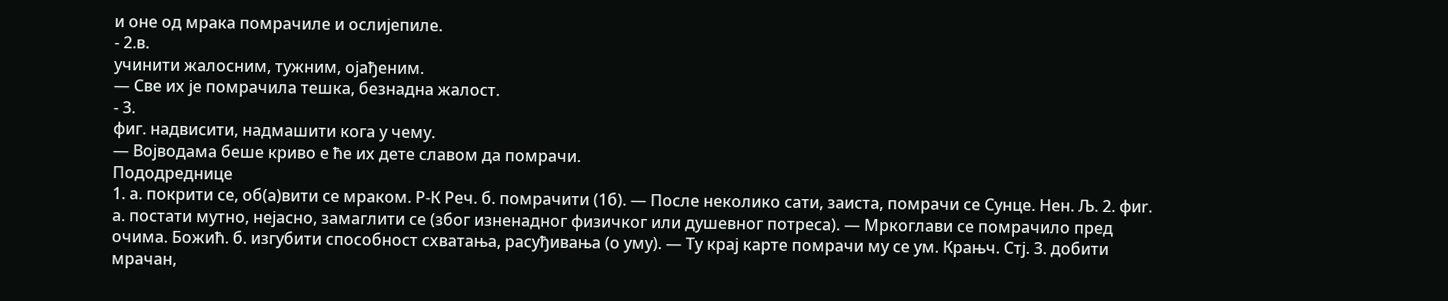и оне од мрака помрачиле и ослијепиле.
- 2.в.
учинити жалосним, тужним, ојађеним.
— Све их је помрачила тешка, безнадна жалост.
- 3.
фиг. надвисити, надмашити кога у чему.
— Војводама беше криво е ће их дете славом да помрачи.
Пододреднице
1. а. покрити се, об(а)вити се мраком. Р-К Реч. б. помрачити (1б). — После неколико сати, заиста, помрачи се Сунце. Нен. Љ. 2. фиr. а. постати мутно, нејасно, замаглити се (због изненадног физичког или душевног потреса). — Мркоглави се помрачило пред очима. Божић. б. изгубити способност схватања, расуђивања (о уму). — Ту крај карте помрачи му се ум. Крањч. Стј. 3. добити мрачан,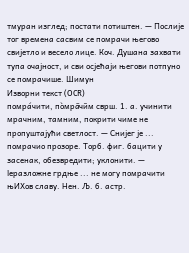тмуран изглед; постати потиштен. — Послије тог времена сасвим се помрачи његово свијетло и весело лице. Коч. Душана захвати тупа очајност, и сви осјећаји његови потпуно се помрачише. Шимун
Изворни текст (OCR)
помра́чити, по̀мра̄чӣм сврш. 1. а. учинити мрачним, тамним, покрити чиме не пропуштајући светлост. — Снијег је ... помрачио прозоре. Торб. фиг. бацити у засенак, обезвредити; уклонити. — lеразложне грдње ... не могу помрачити њИХов славу. Нен. Љ. б. астр.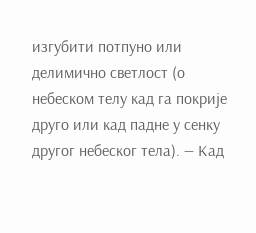изгубити потпуно или делимично светлост (о небеском телу кад га покрије друго или кад падне у сенку другог небеског тела). — Кад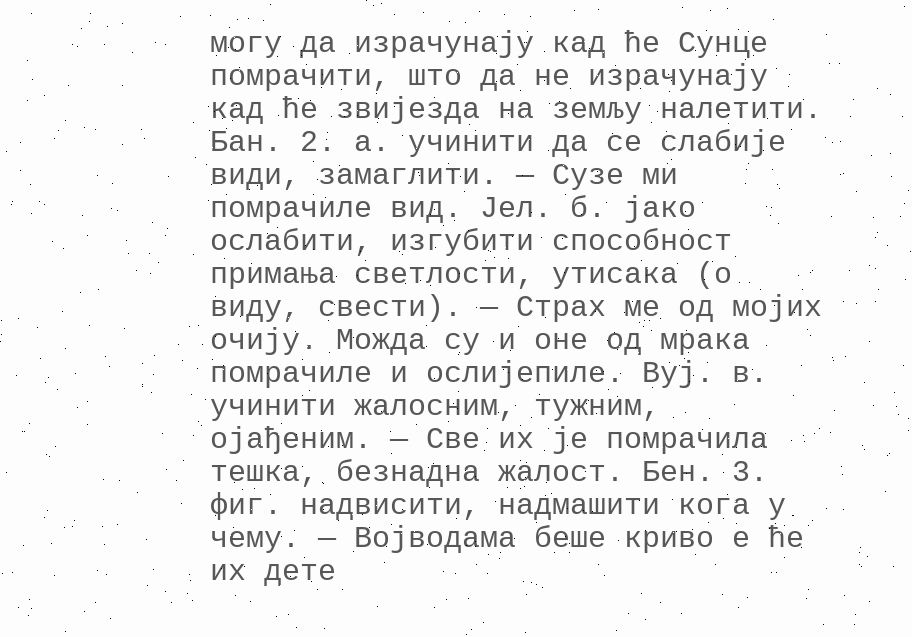могу да израчунају кад ће Сунце помрачити, што да не израчунају кад ће звијезда на земљу налетити. Бан. 2. а. учинити да се слабије види, замаглити. — Сузе ми помрачиле вид. Јел. б. јако ослабити, изгубити способност примања светлости, утисака (о виду, свести). — Страх ме од мојих очију. Можда су и оне од мрака помрачиле и ослијепиле. Вуј. в. учинити жалосним, тужним, ојађеним. — Све их је помрачила тешка, безнадна жалост. Бен. 3. фиг. надвисити, надмашити кога у чему. — Војводама беше криво е ће их дете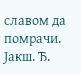славом да помрачи. Јакш. Ђ.